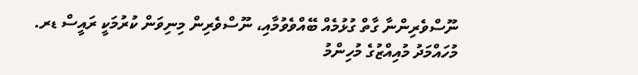ނޫސްވެރިންނާ ގާތް ގުޅުމެއް ބޭއްވެވުމާއި، ނޫސްވެރިން މިނިވަން ކުރުމަކީ ރައީސް ޑރ. މުހައްމަދު މުއިއްޒުގެ މުހިންމު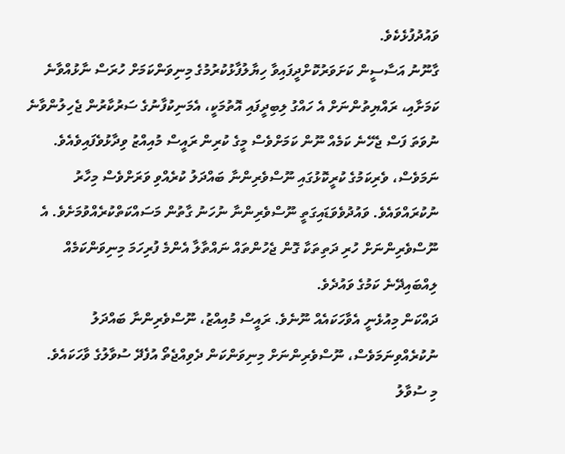ވައުދުފުޅެކެވެ.
ގާނޫނު އަސާސީން ކަށަވަރުކޮށްދީފައިވާ ހިޔާލުފާޅުކުރުމުގެ މިނިވަންކަމަށް ހުރަސް ނާޅުއްވާނެ ކަމަށާއި، ރައްޔިތުންނަށް އެ ހައްގު ލިބިދީފައި އޮތުމަކީ، އެމަނިކުފާނުގެ ސަރުކާރުން ޖެހިލުންވާނެ ނުވަތަ ފަސް ޖެހޭނެ ކަމެއް ނޫން ކަމަށްވެސް މީގެ ކުރިން ރައީސް މުއިއްޒު ވިދާޅުވެފައިވެއެވެ.
ނަމަވެސް، ވެރިކަމުގެ ކުރީކޮޅުގައި ނޫސްވެރިންނާ ބައްދަލު ކުރެއްވި ވަރަށްވެސް މިހާރު ނުކުރައްވައެވެ. ވައުދުވެވަޑައިގަތީ ނޫސްވެރިންނާ ނުހަނު ގާތުން މަސައްކަތްކުރެއްވުމަށެވެ. އެ ނޫސްވެރިންނަށް ހުރި ދަތިތަކާ ގޮން ޖެހުންތައް ނައްތާލާ އެންމެ ފުރިހަމަ މިނިވަންކަމެއް ލިއްބައިދޭނެ ކަމުގެ ވައުދެވެ.
ދައްކަން މިއުޅެނީ އެވާހަކައެއް ނޫނެވެ. ރައީސް މުއިއްޒު، ނޫސްވެރިންނާ ބައްދަލު ނުކުރެއްވިނަމަވެސް، ނޫސްވެރިންނަށް މިނިވަންކަން ދެވިއްޖެތޯ އުފެދޭ ސުވާލުގެ ވާހަކައެވެ.
މި ސުވާލު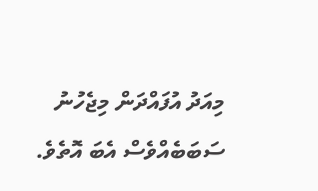މިއަދު އުފައްދަން މިޖެހުނު ސަބަބެއްވެސް އެބަ އޮތެވެ.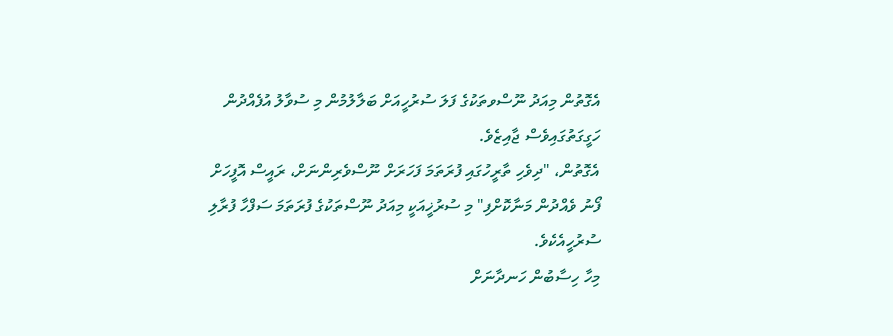އެގޮތުން މިއަދު ނޫސްވތަކުގެ ފަލަ ސުރުހީއަށް ބަލާލުމުން މި ސުވާލު އުފެއްދުން ހަގީގަތުގައިވެސް ޖާއިޒެވެ.
އެގޮތުން، "ދިވެހި ތާރީހުގައި ފުރަތަމަ ފަހަރަށް ނޫސްވެރިންނަށް، ރައީސް އޮފީހަށް ފޯނު ވެއްދުން މަނާކޮށްފި" މި ސުރުޚީއަކީ މިއަދު ނޫސްތަކުގެ ފުރަތަމަ ސަފްހާ ފުރާލި ސުރުހީއެކެވެ.
މިހާ ހިސާބުން ހަނދާނަށް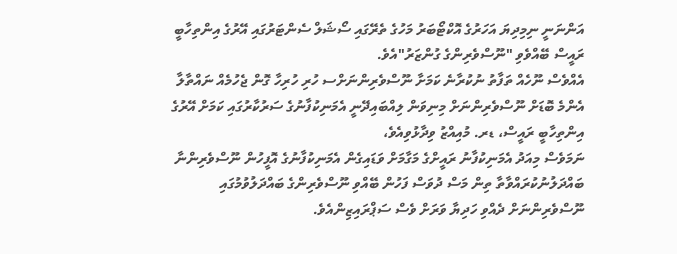އަންނަނީ ނިމިދިޔަ އަހަރުގެ އޮކްޓޯބަރު މަހުގެ ތެރޭގައި ސޯޝަލް ސެންޓަރުގައި އޭރުގެ އިންތިހާބީ ރައީސް ބޭއްވެވި "ނޫސްވެރިންގެ ގުންޒަރު"އެވެ.
އެއްވެސް ނޫހެއް ތަފާތު ނުކުރާނެ ކަމަށާ ނޫސްވެރިންނަށްސ ހުރި ހުރިހާ ގޮން ޖެހުމެއް ނައްތާލާ އެންމެ ބޮޑަށް ނޫސްވެރިންނަށް މިނިވަން ލިއްބައިދޭނީ އެމަނިކުފާނުގެ ސަރުކާރުގައި ކަމަށް އޭރުގެ އިންތިހާބީ ރައީސް، ޑރ. މުއިއްޒު ވިދާޅުވިއެވެ،
ނަމަވެސް މިއަދު އެމަނިކުފާނު ރައީށްގެ މަގާމަށް ވަޑައިގެން އެމަނިކުފާނުގެ އޮފީހުން ނޫސްވެރިންނާ ބައްދަލުނުކުރައްވާތާ ތިން މަސް ދުވަސް ފަހުން ބޭއްވި ނޫސްވެރިންގެ ބައްދަލުވުމުގައި ނޫސްވެރިންނަށް ދެއްވި ހަދިޔާ ވަރަށް ވެސް ސަޕްރައިޒިންއެވެ.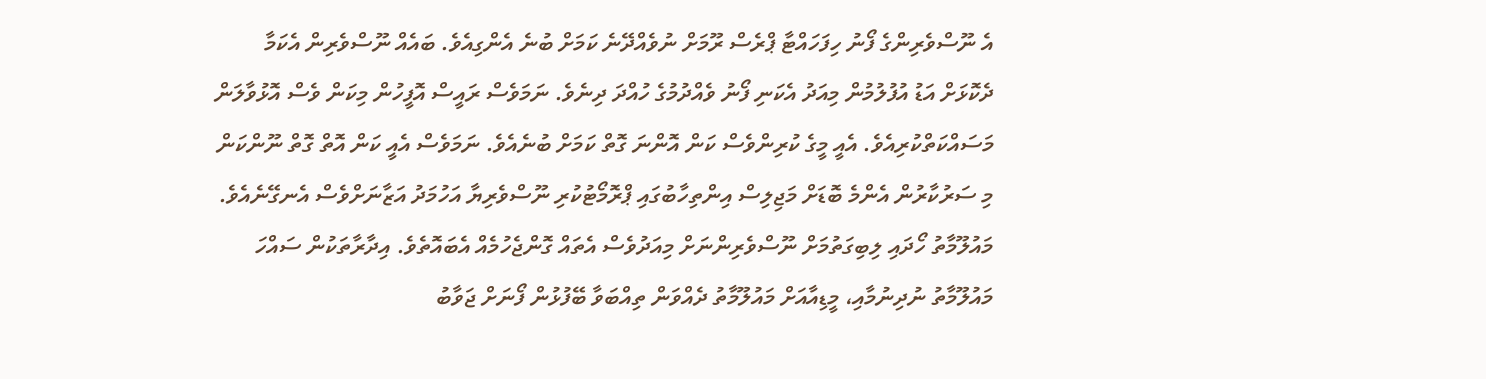އެ ނޫސްވެރިންގެ ފޯނު ހިފަހައްޓާ ޕްރެސް ރޫމަށް ނުވެއްދޭނެ ކަމަށް ބުނެ އެންގިއެވެ. ބައެއް ނޫސްވެރިން އެކަމާ ދެކޮޅަށް އަޑު އުފުލުމުން މިއަދު އެކަނި ފޯނު ވެއްދުމުގެ ހުއްދަ ދިނެވެ. ނަމަވެސް ރައީސް އޮފީހުން މިކަން ވެސް އޮޅުވާލަން މަސައްކަތްކުރިއެވެ. އެއީ މީގެ ކުރިންވެސް ކަން އޮންނަ ގޮތް ކަމަށް ބުނެއެވެ. ނަމަވެސް އެއީ ކަން އޮތް ގޮތް ނޫންކަން މި ސަރުކާރުން އެންމެ ބޮޑަށް މަޖިލިސް އިންތިހާބުގައި ޕްރޮމޯޓުކުރި ނޫސްވެރިޔާ އަހުމަދު އަޒާނަށްވެސް އެނގޭނެއެވެ.
މައުލޫމާތު ހޯދައި ލިބިގަތުމަށް ނޫސްވެރިންނަށް މިއަދުވެސް އެތައް ގޮންޖެހުމެއް އެބައޮތެވެ. އިދާރާތަކުން ސައްހަ މައުލޫމާތު ނުދިނުމާއި، މީޑިއާއަށް މައުލޫމާތު ދެއްވަން ތިއްބަވާ ބޭފުޅުން ފޯނަށް ޖަވާބު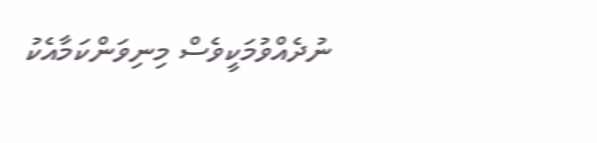ނުދެއްވުމަކީވެސް މިނިވަންކަމާއެކު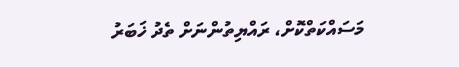މަސައްކަތްކޮށް، ރައްޔިތުންނަށް ތެދު ޚަބަރު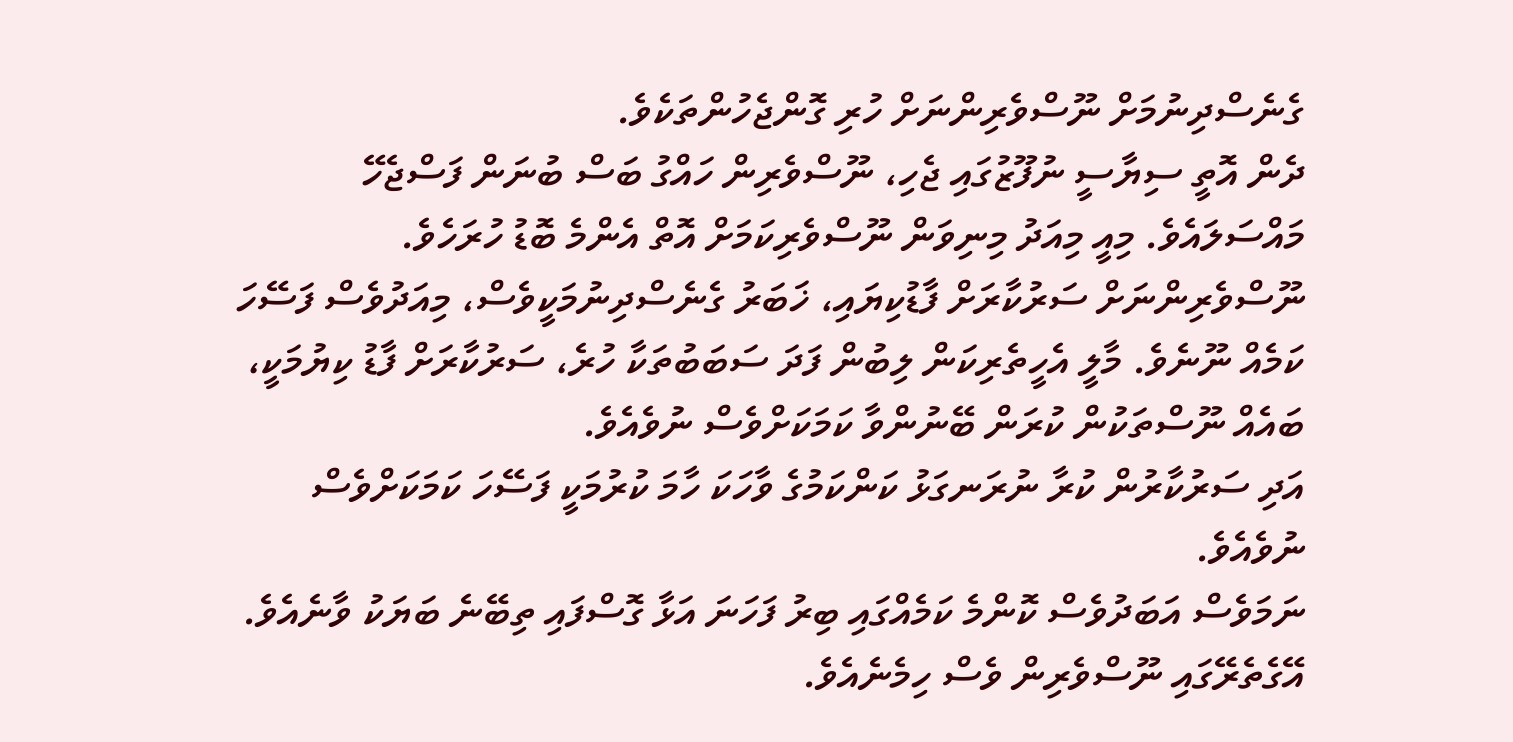ގެނެސްދިނުމަށް ނޫސްވެރިންނަށް ހުރި ގޮންޖެހުންތަކެވެ.
ދެން އޮތީ ސިޔާސީ ނުފޫޒުގައި ޖެހި، ނޫސްވެރިން ހައްގު ބަސް ބުނަން ފަސްޖެހޭ މައްސަލައެވެ. މިއީ މިއަދު މިނިވަން ނޫސްވެރިކަމަށް އޮތް އެންމެ ބޮޑު ހުރަހެވެ.
ނޫސްވެރިންނަށް ސަރުކާރަށް ފާޑުކިޔައި، ޚަބަރު ގެނެސްދިނުމަކީވެސް، މިއަދުވެސް ފަސޭހަ ކަމެއް ނޫނެވެ. މާލީ އެހީތެރިކަން ލިބުން ފަދަ ސަބަބުތަކާ ހުރެ، ސަރުކާރަށް ފާޑު ކިޔުމަކީ، ބައެއް ނޫސްތަކުން ކުރަން ބޭނުންވާ ކަމަކަށްވެސް ނުވެއެވެ.
އަދި ސަރުކާރުން ކުރާ ނުރަނގަޅު ކަންކަމުގެ ވާހަކަ ހާމަ ކުރުމަކީ ފަސޭހަ ކަމަކަށްވެސް ނުވެއެވެ.
ނަމަވެސް އަބަދުވެސް ކޮންމެ ކަމެއްގައި ބިރު ފަހަނަ އަޅާ ގޮސްފައި ތިބޭނެ ބަޔަކު ވާނެއެވެ. އޭގެތެރޭގައި ނޫސްވެރިން ވެސް ހިމެނެއެވެ.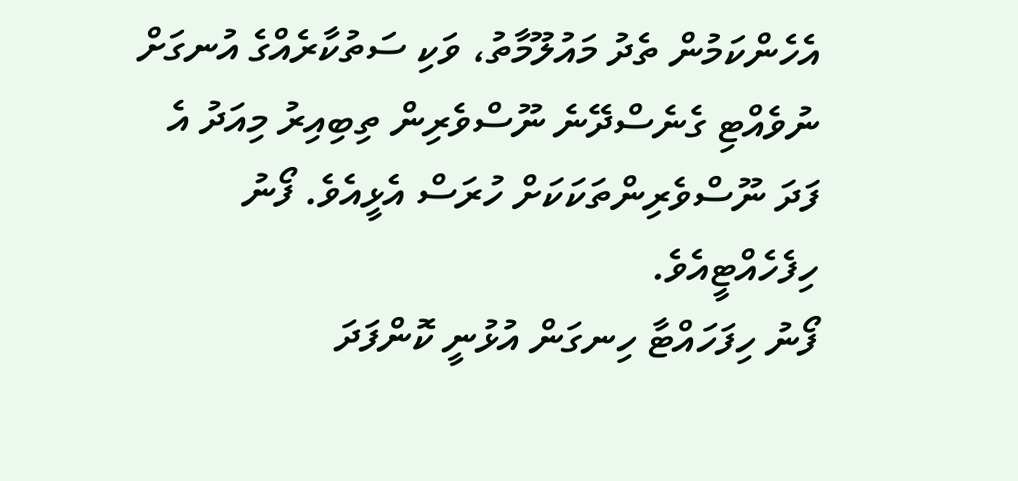އެހެންކަމުން ތެދު މައުލޫމާތު، ވަކި ސަތުކާރެއްގެ އުނގަށް ނުވެއްޓި ގެނެސްދޭނެ ނޫސްވެރިން ތިބިއިރު މިއަދު އެ ފަދަ ނޫސްވެރިންތަކަކަށް ހުރަސް އެޅީއެވެ. ފޯނު ހިފެހެއްޓީއެވެ.
ފޯނު ހިފަހައްޓާ ހިނގަން އުޅުނީ ކޮންފަދަ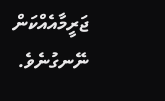ޖަރީމާއެއްކަން ނޭނގުނެވެ.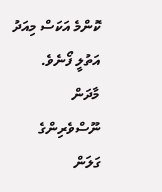ކޮންމެ އަކަސް މިއަދު އަތުލީ ފޯނެވެ. މާދަން ނޫސްވެރިންގެ ގަލަން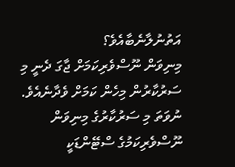އަތުނުލާނެބާއެވެ؟
މިނިވަން ނޫސްވެރިކަމަށް ޖާގަ ދެނީ މި ސަރުކާރުން މިހެން ކަމަށް ވެދާނެއެވެ. ނުވަތަ މި ސަރުކާރުގެ މިނިވަން ނޫސްވެރިކަމުގެ ސްޓޭންޑަކީ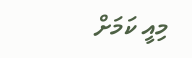މިއީ ކަމަށް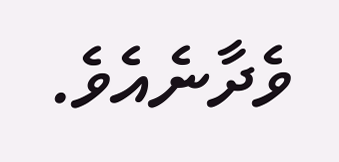ވެދާނެއެވެ.